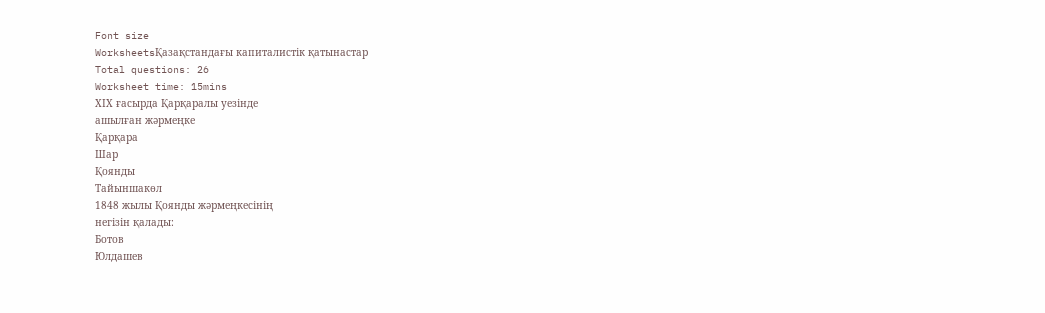Font size
WorksheetsҚазақстандағы капиталистік қатынастар
Total questions: 26
Worksheet time: 15mins
ХІХ ғасырда Қарқаралы уезінде
ашылған жәрмеңке
Қарқара
Шар
Қоянды
Тайыншакөл
1848 жылы Қоянды жәрмеңкесінің
негізін қалады:
Ботов
Юлдашев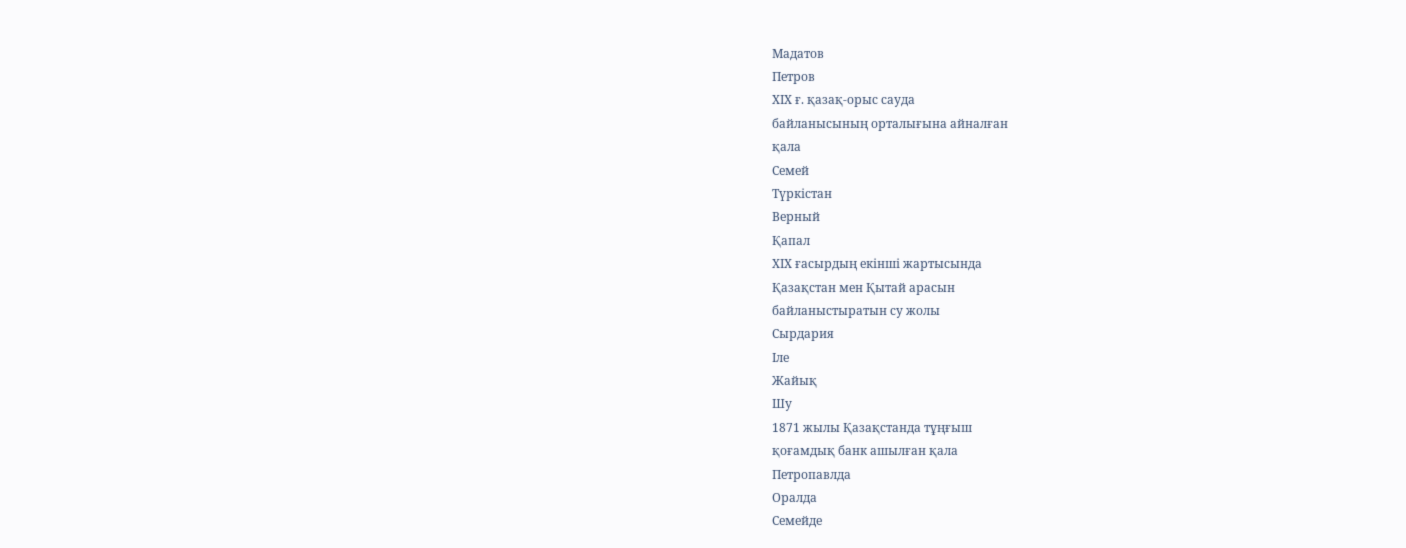Мадатов
Петров
ХІХ ғ. қазақ-орыс сауда
байланысының орталығына айналған
қала
Семей
Түркістан
Верный
Қапал
ХІХ ғасырдың екінші жартысында
Қазақстан мен Қытай арасын
байланыстыратын су жолы
Сырдария
Іле
Жайық
Шу
1871 жылы Қазақстанда тұңғыш
қоғамдық банк ашылған қала
Петропавлда
Оралда
Семейде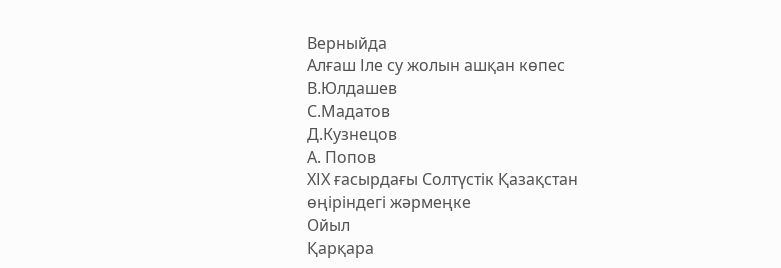Верныйда
Алғаш Іле су жолын ашқан көпес
В.Юлдашев
С.Мадатов
Д.Кузнецов
А. Попов
ХІХ ғасырдағы Солтүстік Қазақстан
өңіріндегі жәрмеңке
Ойыл
Қарқара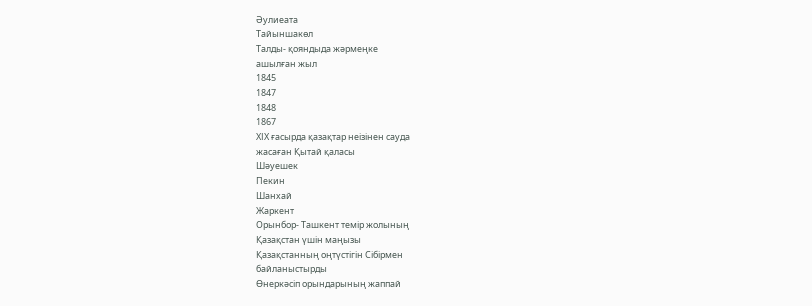Әулиеата
Тайыншакөл
Талды- қояндыда жәрмеңке
ашылған жыл
1845
1847
1848
1867
ХІХ ғасырда қазақтар неізінен сауда
жасаған Қытай қаласы
Шәуешек
Пекин
Шанхай
Жаркент
Орынбор- Ташкент темір жолының
Қазақстан үшін маңызы
Қазақстанның оңтүстігін Сібірмен
байланыстырды
Өнеркәсіп орындарының жаппай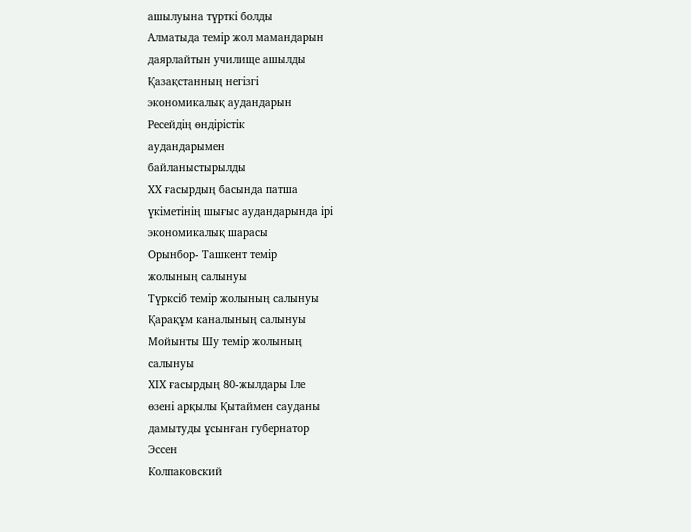ашылуына түрткі болды
Алматыда темір жол мамандарын
даярлайтын училище ашылды
Қазақстанның негізгі
экономикалық аудандарын
Ресейдің өндірістік
аудандарымен
байланыстырылды
ХХ ғасырдың басында патша
үкіметінің шығыс аудандарында ірі
экономикалық шарасы
Орынбор- Ташкент темір
жолының салынуы
Түрксіб темір жолының салынуы
Қарақұм каналының салынуы
Мойынты Шу темір жолының
салынуы
ХІХ ғасырдың 80-жылдары Іле
өзені арқылы Қытаймен сауданы
дамытуды ұсынған губернатор
Эссен
Колпаковский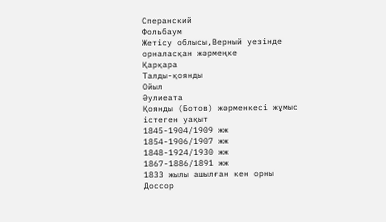Сперанский
Фольбаум
Жетісу облысы,Верный уезінде
орналасқан жәрмеңке
Қарқара
Талды-қоянды
Ойыл
Әулиеата
Қоянды (Ботов) жәрменкесі жұмыс
істеген уақыт
1845-1904/1909 жж
1854-1906/1907 жж
1848-1924/1930 жж
1867-1886/1891 жж
1833 жылы ашылған кен орны
Доссор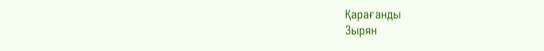Қарағанды
Зырян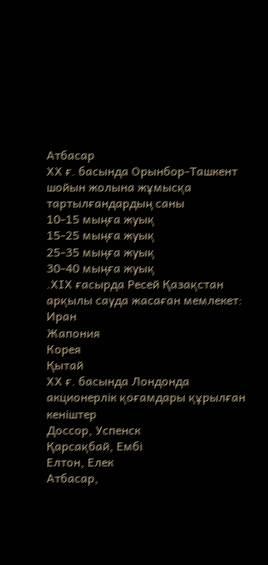Атбасар
ХХ ғ. басында Орынбор-Ташкент
шойын жолына жұмысқа
тартылғандардың саны
10-15 мыңға жуық
15-25 мыңға жуық
25-35 мыңға жуық
30-40 мыңға жуық
.ХІХ ғасырда Ресей Қазақстан
арқылы сауда жасаған мемлекет:
Иран
Жапония
Корея
Қытай
ХХ ғ. басында Лондонда
акционерлік қоғамдары құрылған
кеніштер
Доссор, Успенск
Қарсақбай, Ембі
Елтон, Елек
Атбасар,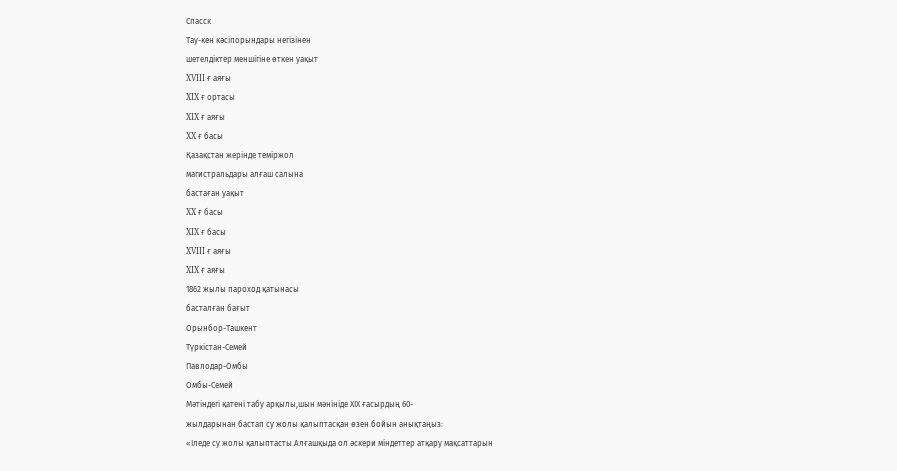Спасск
Тау-кен кәсіпорындары негізінен
шетелдіктер меншігіне өткен уақыт
XVIII ғ аяғы
XIX ғ ортасы
XIX ғ аяғы
XX ғ басы
Қазақстан жерінде теміржол
магистральдары алғаш салына
бастаған уақыт
XX ғ басы
XIX ғ басы
XVIII ғ аяғы
XIX ғ аяғы
1862 жылы пароход қатынасы
басталған бағыт
Орынбор-Ташкент
Түркістан-Семей
Павлодар-Омбы
Омбы-Семей
Мәтіндегі қатені табу арқылы,шын мәнініде ХІХ ғасырдың 60-
жылдарынан бастап су жолы қалыптасқан өзен бойын анықтаңыз:
«Іледе су жолы қалыптасты.Алғашқыда ол әскери міндеттер атқару мақсаттарын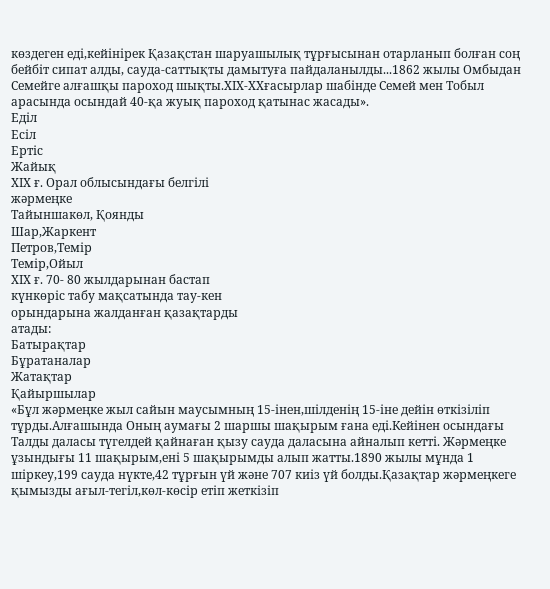көздеген еді,кейінірек Қазақстан шаруашылық тұрғысынан отарланып болған соң
бейбіт сипат алды, сауда-саттықты дамытуға пайдаланылды...1862 жылы Омбыдан
Семейге алғашқы пароход шықты.ХІХ-ХХғасырлар шабінде Семей мен Тобыл
арасында осындай 40-қа жуық пароход қатынас жасады».
Еділ
Есіл
Ертіс
Жайық
ХІХ ғ. Орал облысындағы белгілі
жәрмеңке
Тайыншакөл, Қоянды
Шар,Жаркент
Петров,Темір
Темір,Ойыл
ХІХ ғ. 70- 80 жылдарынан бастап
күнкөріс табу мақсатында тау-кен
орындарына жалданған қазақтарды
атады:
Батырақтар
Бұратаналар
Жатақтар
Қайыршылар
«Бұл жәрмеңке жыл сайын маусымның 15-інен,шілденің 15-іне дейін өткізіліп
тұрды.Алғашында Оның аумағы 2 шаршы шақырым ғана еді.Кейінен осындағы
Талды даласы түгелдей қайнаған қызу сауда даласына айналып кетті. Жәрмеңке
ұзындығы 11 шақырым,ені 5 шақырымды алып жатты.1890 жылы мұнда 1
шіркеу,199 сауда нүкте,42 тұрғын үй және 707 киіз үй болды.Қазақтар жәрмеңкеге
қымызды ағыл-тегіл,көл-көсір етіп жеткізіп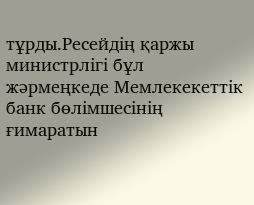тұрды.Ресейдің қаржы министрлігі бұл
жәрмеңкеде Мемлекекеттік банк бөлімшесінің ғимаратын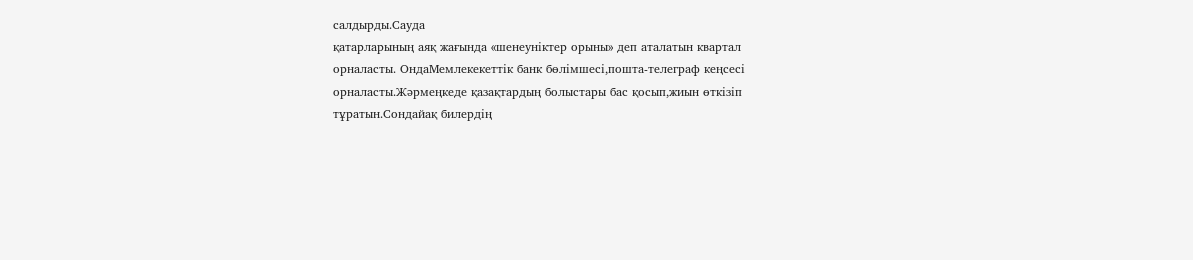салдырды.Сауда
қатарларының аяқ жағында «шенеуніктер орыны» деп аталатын квартал
орналасты. ОндаМемлекекеттік банк бөлімшесі,пошта-телеграф кеңсесі
орналасты.Жәрмеңкеде қазақтардың болыстары бас қосып,жиын өткізіп
тұратын.Сондайақ билердің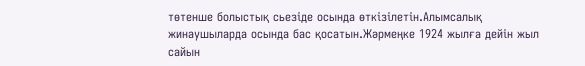төтенше болыстық сьезіде осында өткізілетін.Алымсалық жинаушыларда осында бас қосатын.Жәрмеңке 1924 жылға дейін жыл сайын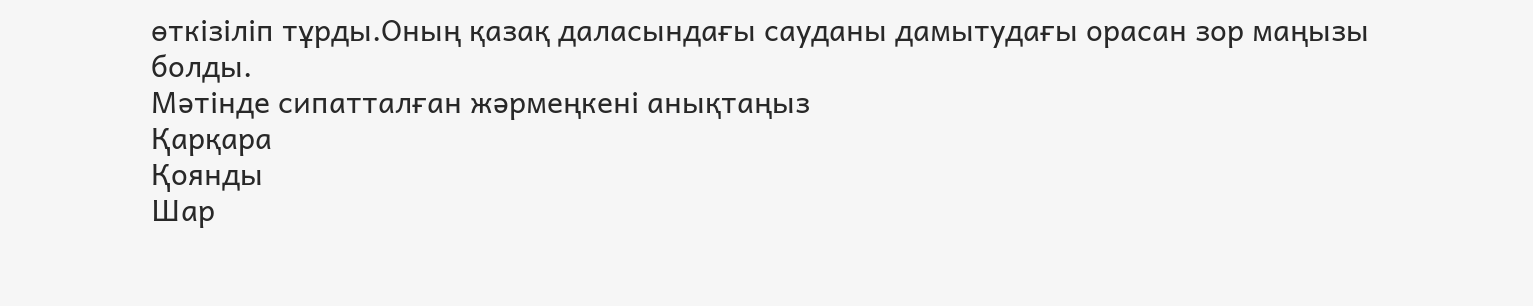өткізіліп тұрды.Оның қазақ даласындағы сауданы дамытудағы орасан зор маңызы
болды.
Мәтінде сипатталған жәрмеңкені анықтаңыз
Қарқара
Қоянды
Шар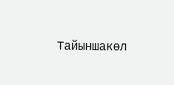Тайыншакөл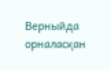Верныйда орналасқан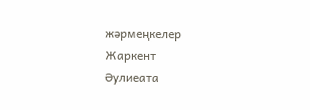жәрмеңкелер
Жаркент
Әулиеата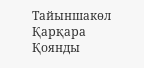Тайыншакөл
Қарқара
Қоянды